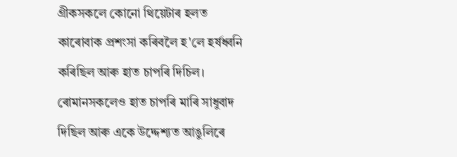গ্ৰীকসকলে কোনো থিয়েটাৰ হলত কাৰোবাক প্ৰশংসা কৰিবলৈ হ'লে হৰ্ষধ্বনি কৰিছিল আৰু হাত চাপৰি দিচিল। ৰোমানসকলেও হাত চাপৰি মাৰি সাধুবাদ দিছিল আৰু একে উদ্দেশ্যত আঙুলিৰে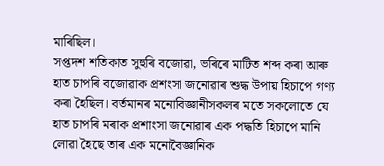মাৰিছিল।
সপ্তদশ শতিকাত সুহুৰি বজোৱা, ভৰিৰে মাটিত শব্দ কৰা আৰু হাত চাপৰি বজোৱাক প্ৰশংসা জনোৱাৰ শুদ্ধ উপায় হিচাপে গণ্য কৰা হৈছিল। বৰ্তমানৰ মনোবিজ্ঞানীসকলৰ মতে সকলোতে যে হাত চাপৰি মৰাক প্ৰশাংসা জনোৱাৰ এক পদ্ধতি হিচাপে মানি লোৱা হৈছে তাৰ এক মনোবৈজ্ঞানিক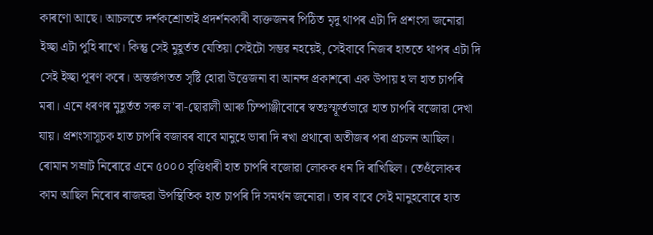কাৰণো আছে। আচলতে দৰ্শকশ্ৰোতাই প্ৰদৰ্শনকাৰী ব্যক্তজনৰ পিঠিত মৃদু থাপৰ এটা দি প্ৰশংসা জনোৱা ইচ্ছা এটা পুহি ৰাখে। কিন্তু সেই মুহূৰ্তত যেতিয়া সেইটো সম্ভৱ নহয়েই, সেইবাবে নিজৰ হাততে থাপৰ এটা দি সেই ইচ্ছা পূৰণ কৰে। অন্তৰ্জগতত সৃষ্টি হোৱা উত্তেজনা বা আনন্দ প্ৰকাশৰো এক উপায় হ'ল হাত চাপৰি মৰা। এনে ধৰণৰ মুহূৰ্তত সৰু ল'ৰা-ছোৱালী আৰু চিম্পাঞ্জীবোৰে স্বতঃস্ফূৰ্তভাৱে হাত চাপৰি বজোৱা দেখা যায়। প্ৰশংসাসূচক হাত চাপৰি বজাবৰ বাবে মানুহে ভাৰা দি ৰখা প্ৰথাৰো অতীজৰ পৰা প্ৰচলন আছিল। ৰোমান সম্ৰাট নিৰোৱে এনে ৫০০০ বৃত্তিধাৰী হাত চাপৰি বজোৱা লোকক ধন দি ৰাখিছিল। তেওঁলোকৰ কাম আছিল নিৰোৰ ৰাজহুৱা উপস্থিতিক হাত চাপৰি দি সমৰ্থন জনোৱা। তাৰ বাবে সেই মানুহবোৰে হাত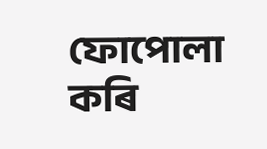ফোপোলা কৰি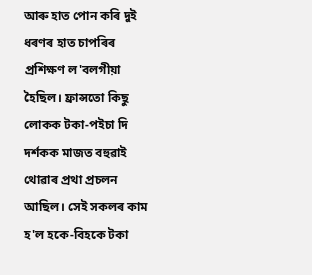আৰু হাত পোন কৰি দুই ধৰণৰ হাত চাপৰিৰ প্ৰশিক্ষণ ল'বলগীয়া হৈছিল। ফ্ৰান্সতো কিছু লোকক টকা-পইচা দি দৰ্শকক মাজত বহুৱাই থোৱাৰ প্ৰথা প্ৰচলন আছিল। সেই সকলৰ কাম হ'ল হকে-বিহকে টকা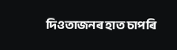দিওতাজনৰ হাত চাপৰি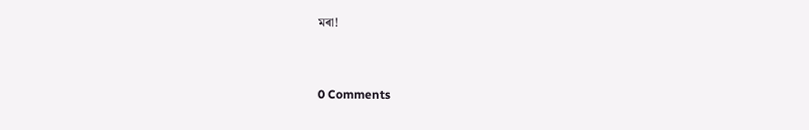মৰা!


0 Comments